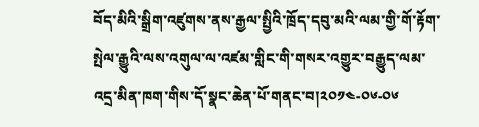བོད་མིའི་སྒྲིག་འཛུགས་ནས་རྒྱལ་སྤྱིའི་ཁྲོད་དབུ་མའི་ལམ་གྱི་གོ་རྟོག་སྤེལ་རྒྱུའི་ལས་འགུལ་ལ་འཛམ་གླིང་གི་གསར་འགྱུར་བརྒྱུད་ལམ་འདྲ་མིན་ཁག་གིས་དོ་སྣང་ཆེན་པོ་གནང་བ།༢༠༡༤-༠༦-༠༦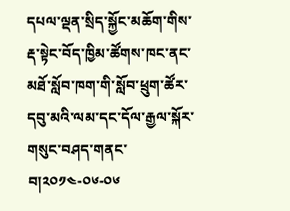དཔལ་ལྡན་སྲིད་སྐྱོང་མཆོག་གིས་རྡ་སྟེང་བོད་ཁྱིམ་ཚོགས་ཁང་ནང་མཐོ་སློབ་ཁག་གི་སློབ་ཕྲུག་ཚོར་དབུ་མའི་ལམ་དང་དོལ་རྒྱལ་སྐོར་གསུང་བཤད་གནང་བ།༢༠༡༤-༠༦-༠༦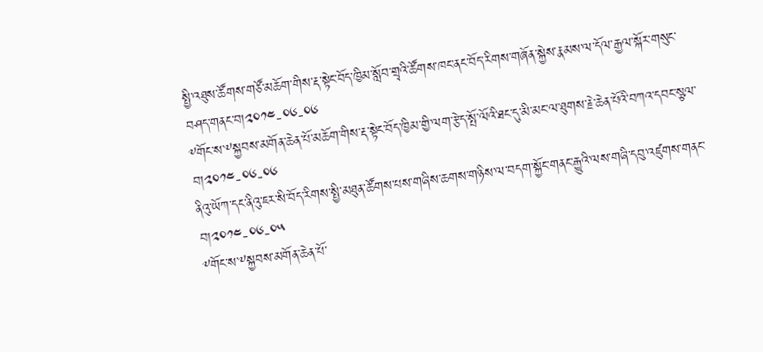སྤྱི་འཐུས་ཚོགས་གཙོ་མཆོག་གིས་རྡ་སྟེང་བོད་ཁྱིམ་སློབ་གྲྭའི་ཚོགས་ཁང་ནང་བོད་རིགས་གཞོན་སྐྱེས་རྣམས་ལ་དོལ་རྒྱལ་སྐོར་གསུང་བཤད་གནང་བ།༢༠༡༤-༠༦-༠༦
༸གོང་ས་༸སྐྱབས་མགོན་ཆེན་པོ་མཆོག་གིས་རྡ་སྟེང་བོད་ཁྱིམ་གྱི་ལག་རྩེད་སྤོ་ལོའི་ཐང་དུ་མི་མང་ལ་ཐུགས་རྗེ་ཆེན་པོའི་བཀའ་དབང་སྩལ་བ།༢༠༡༤-༠༦-༠༦
ནིའུ་ཡོཀ་དང་ནིའུ་ཇར་སི་བོད་རིགས་སྤྱི་མཐུན་ཚོགས་པས་གཞིས་ཆགས་གཉིས་ལ་བདག་སྐྱོང་གནང་རྒྱུའི་ལས་གཞི་དབུ་འཛུགས་གནང་བ།༢༠༡༤-༠༦-༠༥
༸གོང་ས་༸སྐྱབས་མགོན་ཆེན་པོ་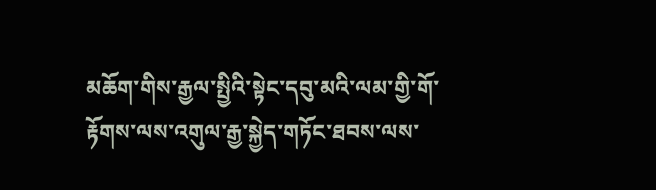མཆོག་གིས་རྒྱལ་སྤྱིའི་སྟེང་དབུ་མའི་ལམ་གྱི་གོ་རྟོགས་ལས་འགུལ་རྒྱ་སྐྱེད་གཏོང་ཐབས་ལས་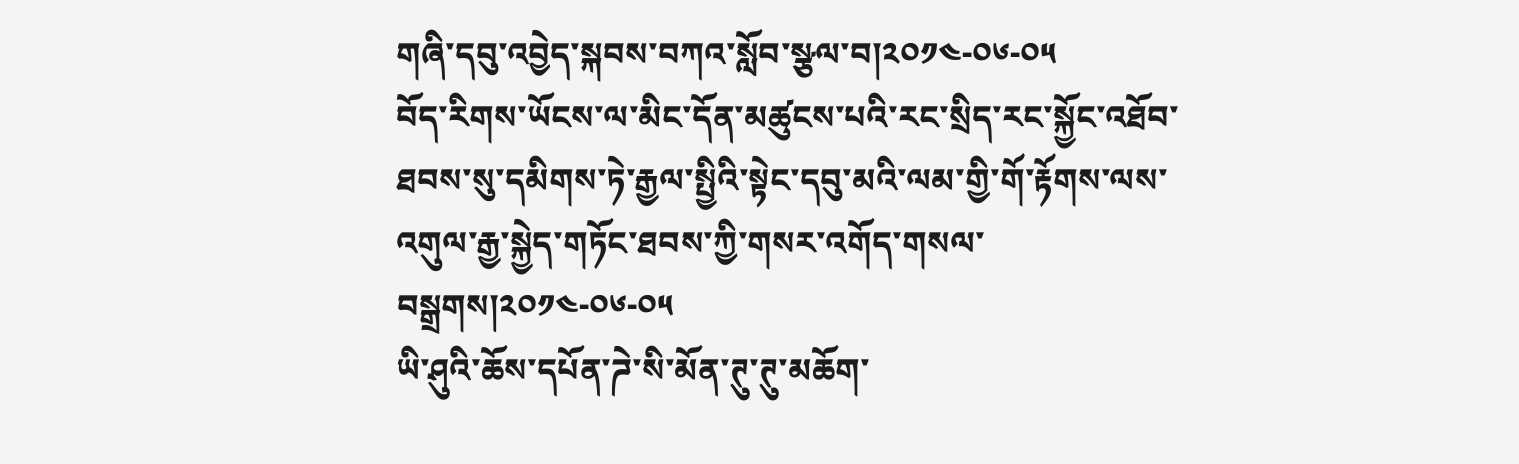གཞི་དབུ་འབྱེད་སྐབས་བཀའ་སློབ་སྩལ་བ།༢༠༡༤-༠༦-༠༥
བོད་རིགས་ཡོངས་ལ་མིང་དོན་མཚུངས་པའི་རང་སྲིད་རང་སྐྱོང་འཐོབ་ཐབས་སུ་དམིགས་ཏེ་རྒྱལ་སྤྱིའི་སྟེང་དབུ་མའི་ལམ་གྱི་གོ་རྟོགས་ལས་འགུལ་རྒྱ་སྐྱེད་གཏོང་ཐབས་ཀྱི་གསར་འགོད་གསལ་བསྒྲགས།༢༠༡༤-༠༦-༠༥
ཡི་ཤུའི་ཆོས་དཔོན་ཌེ་སི་མོན་ཊུ་ཊུ་མཆོག་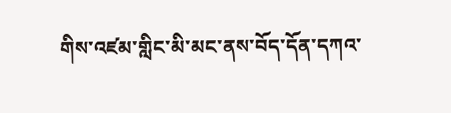གིས་འཛམ་གླིང་མི་མང་ནས་བོད་དོན་དཀའ་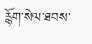རྙོག་སེལ་ཐབས་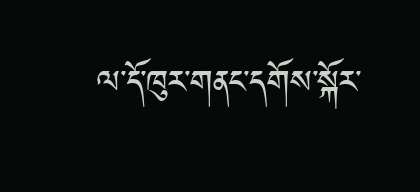ལ་དོ་ཁུར་གནང་དགོས་སྐོར་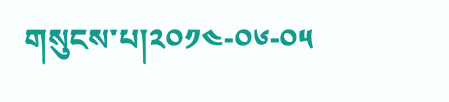གསུངས་པ།༢༠༡༤-༠༦-༠༥